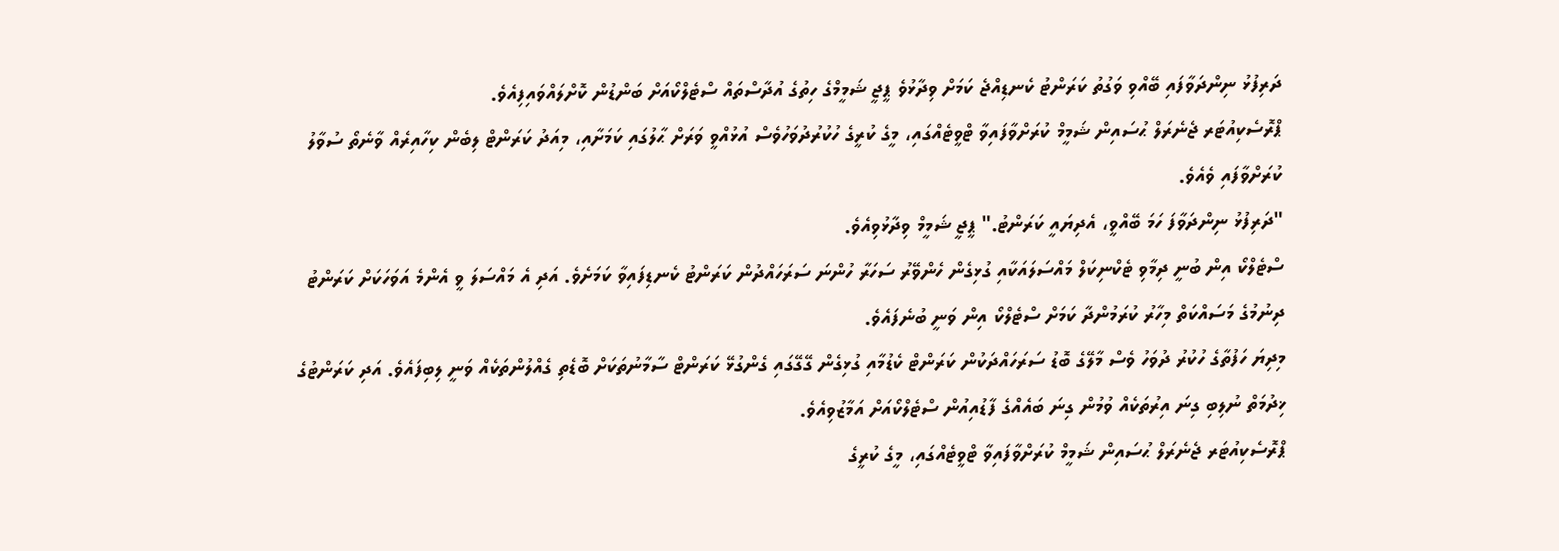ދަރިފުޅު ނިންދަވާފައި ބޭއްވި ވަގުތު ކަރަންޓު ކެނޑިއްޖެ ކަމަށް ވިދާޅުވެ ޕީޖީ ޝަމީމްގެ ހިތުގެ އުދާސްތައް ސްޓެލްކޯއަށް ބަންޑުން ކޮށްލައްވައިފިއެވެ.
ޕްރޮސެކިއުޓަރ ޖެނެރަލް ޙުސައިން ޝަމީމް ކުރަށްވާފައިވާ ޓްވީޓެއްގައި، މީގެ ކުރީގެ ހުކުރުދުވަހުވެސް އުޅުއްވީ ވަރަށް ޙާލުގައި ކަމަށާއި، މިއަދު ކަރަންޓް ލިބެން ކިހާއިރެއް ވާނެތޯ ސުވާލު ކުރަށްވާފައި ވެއެވެ.
"ދަރިފުޅު ނިންދަވާފަ ހަމަ ބޭއްވީ، އެދިޔައީ ކަރަންޓު." ޕީޖީ ޝަމީމް ވިދާޅުވިއެވެ.
ސްޓެލްކޯ އިން ބުނީ ދިމާވި ޓެކްނިކަލް މައްސަލައަކާއި ގުޅިގެން ހެންވޭރު ސަހަރާ ހުންނަ ސަރަހައްދުން ކަރަންޓު ކެނޑިފައިވާ ކަމަށެވެ. އަދި އެ މައްސަލަ ވީ އެންމެ އަވަހަކަށް ކަރަންޓު ދިނުމުގެ މަސައްކަތް މިހާރު ކުރަމުންދާ ކަމަށް ސްޓެލްކޯ އިން ވަނީ ބުނެފައެވެ.
މިދިޔަ ހަފުތާގެ ހުކުރު ދުވަހު ވެސް މާލޭގެ ބޮޑު ސަރަހައްދަކުން ކަރަންޓް ކެޑުމާއި ގުޅިގެން ގޭގޭގައި ގެންގުޅޭ ކަރަންޓް ސާމާނުތަކަށް ބޮޑެތި ގެއްލުންތަކެއް ވަނީ ލިބިފައެވެ. އަދި ކަރަންޓުގެ ޚިދުމަތް ނުލިބި ގިނަ އިރުތަކެއް ވުމުން ގިނަ ބައެއްގެ ފާޑުއިއުން ސްޓެލްކޯއަށް އަމާޒުވިއެވެ.
ޕްރޮސެކިއުޓަރ ޖެނެރަލް ޙުސައިން ޝަމީމް ކުރަށްވާފައިވާ ޓްވީޓެއްގައި، މީގެ ކުރީގެ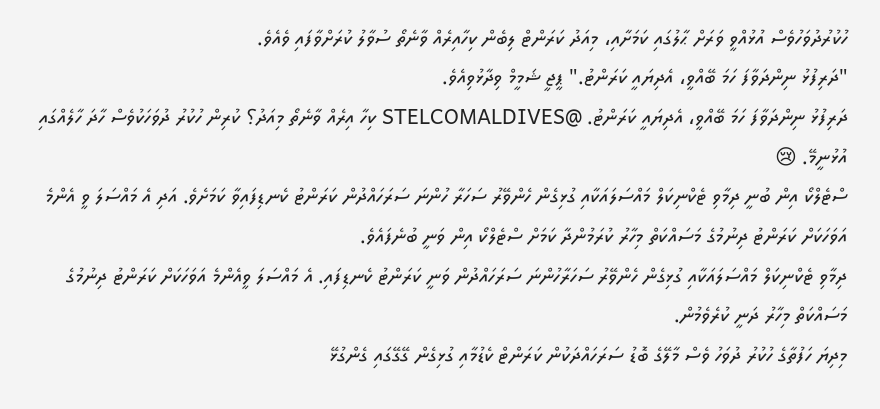ހުކުރުދުވަހުވެސް އުޅުއްވީ ވަރަށް ޙާލުގައި ކަމަށާއި، މިއަދު ކަރަންޓް ލިބެން ކިހާއިރެއް ވާނެތޯ ސުވާލު ކުރަށްވާފައި ވެއެވެ.
"ދަރިފުޅު ނިންދަވާފަ ހަމަ ބޭއްވީ، އެދިޔައީ ކަރަންޓު." ޕީޖީ ޝަމީމް ވިދާޅުވިއެވެ.
ދަރިފުޅު ނިންދަވާފަ ހަމަ ބޭއްވީ، އެދިޔައީ ކަރަންޓު. @STELCOMALDIVES ކިހާ އިރެއް ވާނެތޯ މިއަދު؟ ކުރިން ހުކުރު ދުވަހަކުވެސް ހާދަ ހާލެއްގައި އުޅުނީމޭ. 😢
ސްޓެލްކޯ އިން ބުނީ ދިމާވި ޓެކްނިކަލް މައްސަލައަކާއި ގުޅިގެން ހެންވޭރު ސަހަރާ ހުންނަ ސަރަހައްދުން ކަރަންޓު ކެނޑިފައިވާ ކަމަށެވެ. އަދި އެ މައްސަލަ ވީ އެންމެ އަވަހަކަށް ކަރަންޓު ދިނުމުގެ މަސައްކަތް މިހާރު ކުރަމުންދާ ކަމަށް ސްޓެލްކޯ އިން ވަނީ ބުނެފައެވެ.
ދިމާވި ޓެކްނިކަލް މައްސަލައަކާއި ގުޅިގެން ހެންވޭރު ސަހަރާހުންނަ ސަރަހައްދުން ވަނީ ކަރަންޓު ކެނޑިފައި. އެ މައްސަލަ ވީއެންމެ އަވަހަކަށް ކަރަންޓު ދިނުމުގެ މަސައްކަތް މިހާރު ދަނީ ކުރެވެމުން.
މިދިޔަ ހަފުތާގެ ހުކުރު ދުވަހު ވެސް މާލޭގެ ބޮޑު ސަރަހައްދަކުން ކަރަންޓް ކެޑުމާއި ގުޅިގެން ގޭގޭގައި ގެންގުޅޭ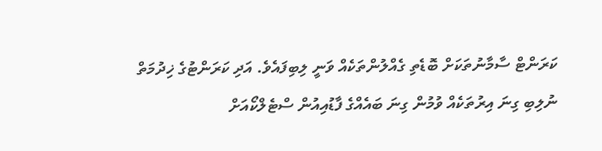ކަރަންޓް ސާމާނުތަކަށް ބޮޑެތި ގެއްލުންތަކެއް ވަނީ ލިބިފައެވެ. އަދި ކަރަންޓުގެ ޚިދުމަތް ނުލިބި ގިނަ އިރުތަކެއް ވުމުން ގިނަ ބައެއްގެ ފާޑުއިއުން ސްޓެލްކޯއަށް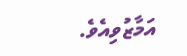އަމާޒުވިއެވެ.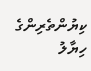ކިޔުންތެރިންގެ ހިޔާލު